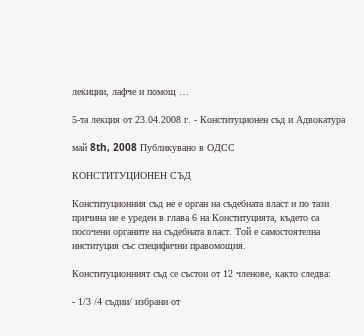лекиции, лафче и помощ …

5-та лекция от 23.04.2008 г. - Конституционен съд и Адвокатура

май 8th, 2008 Публикувано в ОДСС

КОНСТИТУЦИОНЕН СЪД

Конституционния съд не е орган на съдебната власт и по тази причина не е уреден в глава 6 на Конституцията, където са посочени органите на съдебната власт. Той е самостоятелна институция със специфични правомощия.

Конституционният съд се състои от 12 членове, както следва:

- 1/3 /4 съдии/ избрани от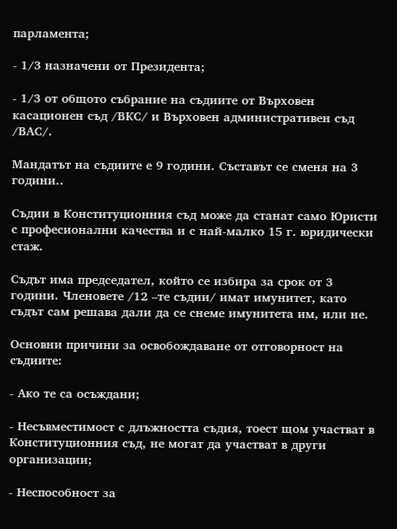парламента;

- 1/3 назначени от Президента;

- 1/3 от общото събрание на съдиите от Върховен касационен съд /ВКС/ и Върховен административен съд /ВАС/.

Мандатът на съдиите е 9 години. Съставът се сменя на 3 години..

Съдии в Конституционния съд може да станат само Юристи с професионални качества и с най-малко 15 г. юридически стаж.

Съдът има председател, който се избира за срок от 3 години. Членовете /12 –те съдии/ имат имунитет, като съдът сам решава дали да се снеме имунитета им, или не.

Основни причини за освобождаване от отговорност на съдиите:

- Ако те са осъждани;

- Несъвместимост с длъжността съдия, тоест щом участват в Конституционния съд, не могат да участват в други организации;

- Неспособност за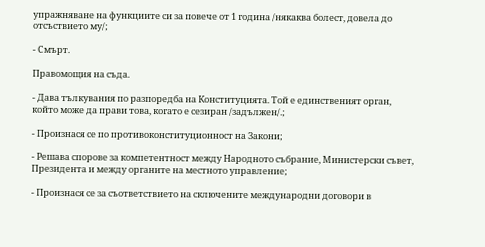упражняване на функциите си за повече от 1 година /някаква болест, довела до отсъствието му/;

- Смърт.

Правомощия на съда.

- Дава тълкувания по разпоредба на Конституцията. Той е единственият орган, който може да прави това, когато е сезиран /задължен/.;

- Произнася се по противоконституционност на Закони;

- Решава спорове за компетентност между Народното събрание, Министерски съвет, Президента и между органите на местното управление;

- Произнася се за съответствието на сключените международни договори в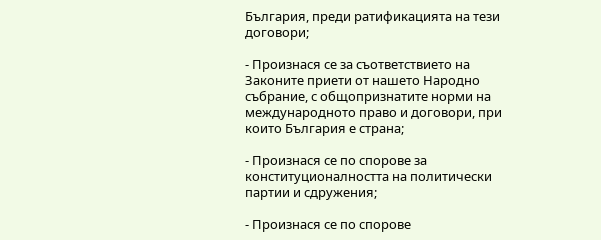България, преди ратификацията на тези договори;

- Произнася се за съответствието на Законите приети от нашето Народно събрание, с общопризнатите норми на международното право и договори, при които България е страна;

- Произнася се по спорове за конституционалността на политически партии и сдружения;

- Произнася се по спорове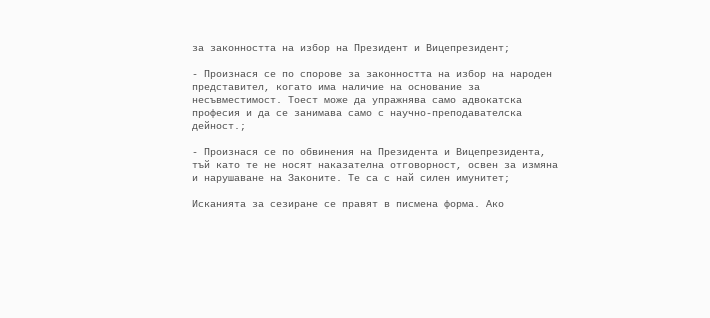за законността на избор на Президент и Вицепрезидент;

- Произнася се по спорове за законността на избор на народен представител, когато има наличие на основание за несъвместимост. Тоест може да упражнява само адвокатска професия и да се занимава само с научно-преподавателска дейност.;

- Произнася се по обвинения на Президента и Вицепрезидента, тъй като те не носят наказателна отговорност, освен за измяна и нарушаване на Законите. Те са с най силен имунитет;

Исканията за сезиране се правят в писмена форма. Ако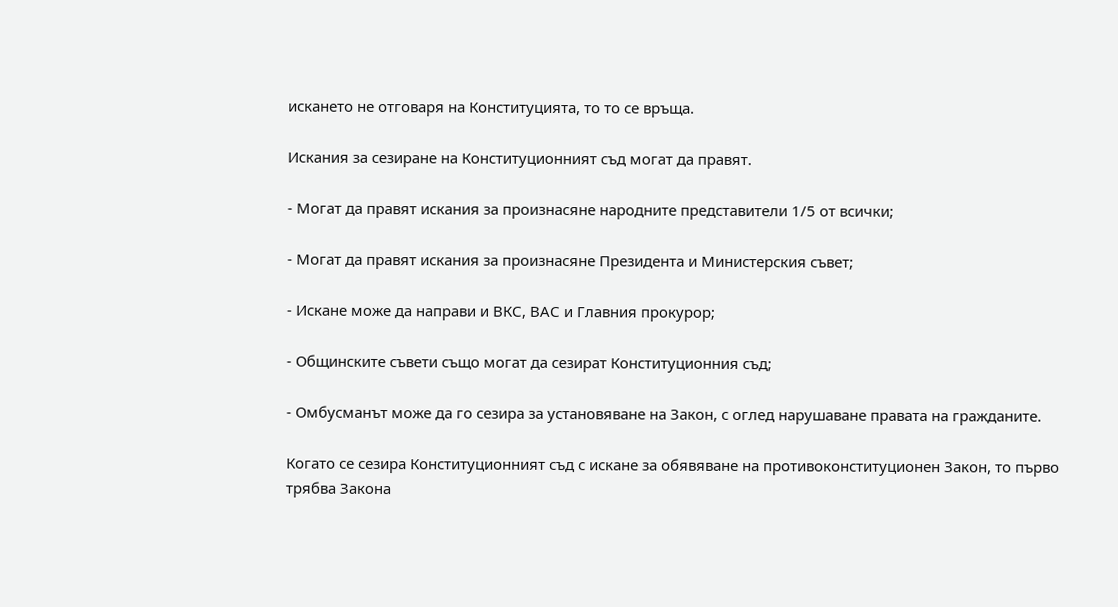искането не отговаря на Конституцията, то то се връща.

Искания за сезиране на Конституционният съд могат да правят.

- Могат да правят искания за произнасяне народните представители 1/5 от всички;

- Могат да правят искания за произнасяне Президента и Министерския съвет;

- Искане може да направи и ВКС, ВАС и Главния прокурор;

- Общинските съвети също могат да сезират Конституционния съд;

- Омбусманът може да го сезира за установяване на Закон, с оглед нарушаване правата на гражданите.

Когато се сезира Конституционният съд с искане за обявяване на противоконституционен Закон, то първо трябва Закона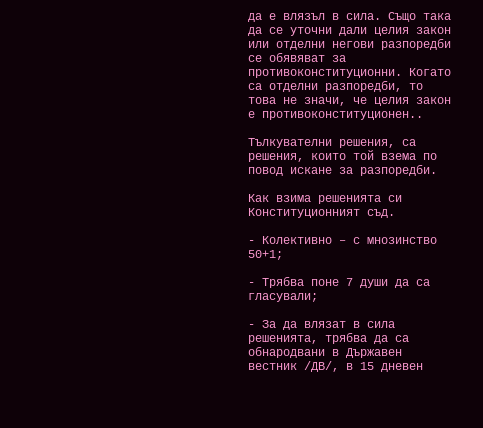да е влязъл в сила. Също така да се уточни дали целия закон или отделни негови разпоредби се обявяват за противоконституционни. Когато са отделни разпоредби, то това не значи, че целия закон е противоконституционен..

Тълкувателни решения, са решения, които той взема по повод искане за разпоредби.

Как взима решенията си Конституционният съд.

- Колективно – с мнозинство 50+1;

- Трябва поне 7 души да са гласували;

- За да влязат в сила решенията, трябва да са обнародвани в Държавен вестник /ДВ/, в 15 дневен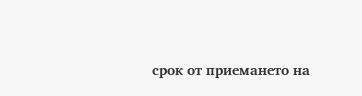срок от приемането на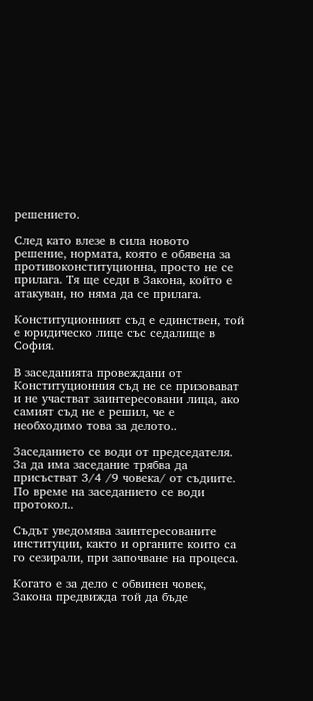решението.

След като влезе в сила новото решение, нормата, която е обявена за противоконституционна, просто не се прилага. Тя ще седи в Закона, който е атакуван, но няма да се прилага.

Конституционният съд е единствен, той е юридическо лице със седалище в София.

В заседанията провеждани от Конституционния съд не се призовават и не участват заинтересовани лица, ако самият съд не е решил, че е необходимо това за делото..

Заседанието се води от председателя. За да има заседание трябва да присъстват 3/4 /9 човека/ от съдиите. По време на заседанието се води протокол..

Съдът уведомява заинтересованите институции, както и органите които са го сезирали, при започване на процеса.

Когато е за дело с обвинен човек, Закона предвижда той да бъде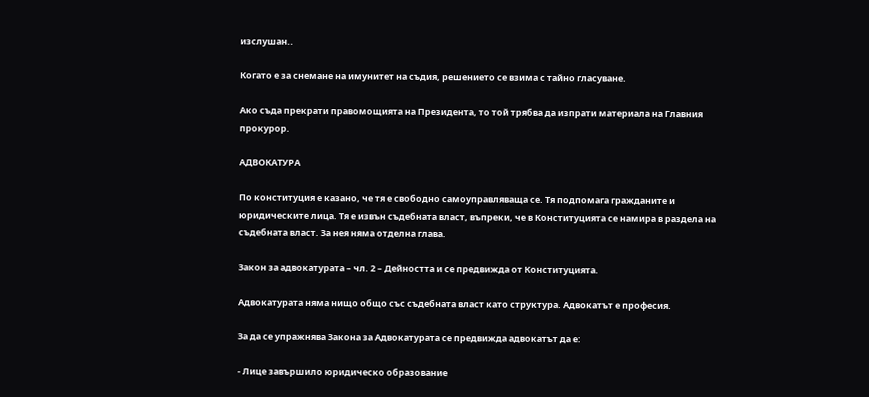изслушан..

Когато е за снемане на имунитет на съдия, решението се взима с тайно гласуване.

Ако съда прекрати правомощията на Президента, то той трябва да изпрати материала на Главния прокурор.

АДВОКАТУРА

По конституция е казано, че тя е свободно самоуправляваща се. Тя подпомага гражданите и юридическите лица. Тя е извън съдебната власт, въпреки, че в Конституцията се намира в раздела на съдебната власт. За нея няма отделна глава.

Закон за адвокатурата – чл. 2 – Дейността и се предвижда от Конституцията.

Адвокатурата няма нищо общо със съдебната власт като структура. Адвокатът е професия.

За да се упражнява Закона за Адвокатурата се предвижда адвокатът да е:

- Лице завършило юридическо образование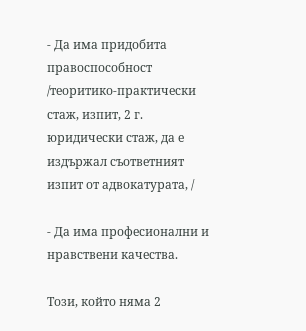- Да има придобита правоспособност /теоритико-практически стаж, изпит, 2 г. юридически стаж, да е издържал съответният изпит от адвокатурата, /

- Да има професионални и нравствени качества.

Този, който няма 2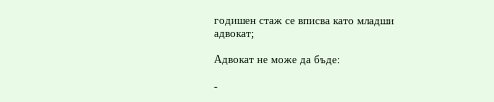годишен стаж се вписва като младши адвокат;

Адвокат не може да бъде:

-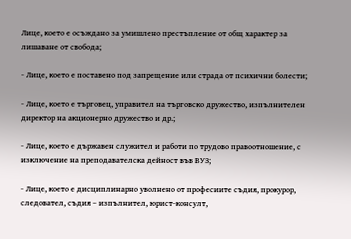Лице, което е осъждано за умишлено престъпление от общ характер за лишаване от свобода;

- Лице, което е поставено под запрещение или страда от психични болести;

- Лице, което е търговец, управител на търговско дружество, изпълнителен директор на акционерно дружество и др.;

- Лице, което е държавен служител и работи по трудово правоотношение, с изключение на преподавателска дейност във ВУЗ;

- Лице, което е дисциплинарно уволнено от професиите съдия, прокурор, следовател, съдия – изпълнител, юрист-консулт,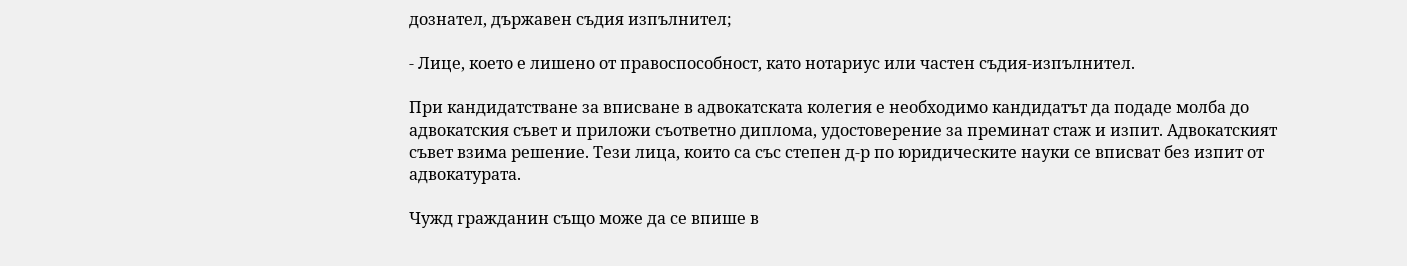дознател, държавен съдия изпълнител;

- Лице, което е лишено от правоспособност, като нотариус или частен съдия-изпълнител.

При кандидатстване за вписване в адвокатската колегия е необходимо кандидатът да подаде молба до адвокатския съвет и приложи съответно диплома, удостоверение за преминат стаж и изпит. Адвокатският съвет взима решение. Тези лица, които са със степен д-р по юридическите науки се вписват без изпит от адвокатурата.

Чужд гражданин също може да се впише в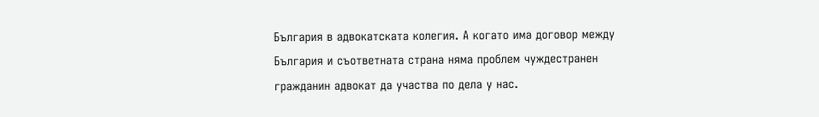България в адвокатската колегия. А когато има договор между България и съответната страна няма проблем чуждестранен гражданин адвокат да участва по дела у нас.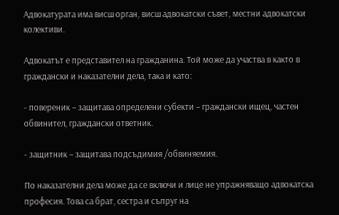Адвокатурата има висш орган, висш адвокатски съвет, местни адвокатски колективи.

Адвокатът е представител на гражданина. Той може да участва в както в граждански и наказателни дела, така и като:

- повереник – защитава определени субекти – граждански ищец, частен обвинител, граждански ответник.

- защитник – защитава подсъдимия /обвиняемия.

По наказателни дела може да се включи и лице не упражняващо адвокатска професия. Това са брат, сестра и съпруг на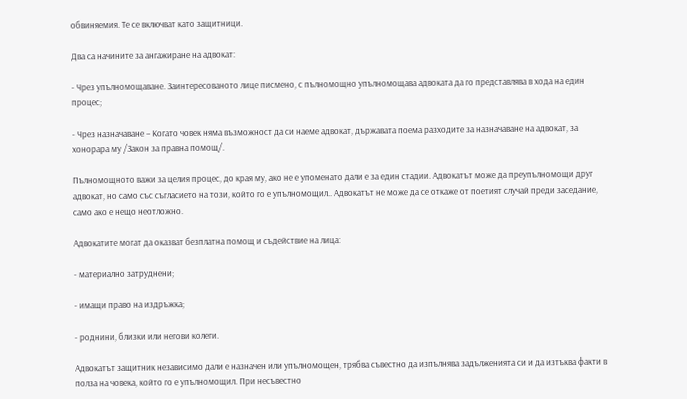обвиняемия. Те се включват като защитници.

Два са начините за ангажиране на адвокат:

- Чрез упълномощаване. Заинтересованото лице писмено, с пълномощно упълномощава адвоката да го представлява в хода на един процес;

- Чрез назначаване – Когато човек няма възможност да си наеме адвокат, държавата поема разходите за назначаване на адвокат, за хонорара му /Закон за правна помощ/.

Пълномощното важи за целия процес, до края му, ако не е упоменато дали е за един стадии. Адвокатът може да преупълномощи друг адвокат, но само със съгласието на този, който го е упълномощил.. Адвокатът не може да се откаже от поетият случай преди заседание, само ако е нещо неотложно.

Адвокатите могат да оказват безплатна помощ и съдействие на лица:

- материално затруднени;

- имащи право на издръжка;

- роднини, близки или негови колеги.

Адвокатът защитник независимо дали е назначен или упълномощен, трябва съвестно да изпълнява задълженията си и да изтъква факти в полза на човека, който го е упълномощил. При несъвестно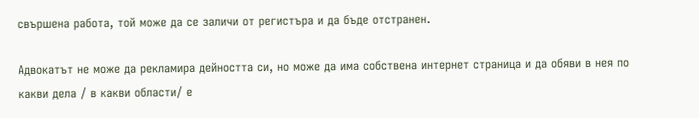свършена работа, той може да се заличи от регистъра и да бъде отстранен.

Адвокатът не може да рекламира дейността си, но може да има собствена интернет страница и да обяви в нея по какви дела / в какви области/ е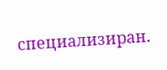специализиран.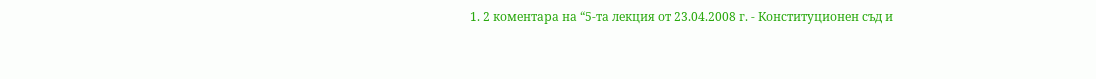1. 2 коментара на “5-та лекция от 23.04.2008 г. - Конституционен съд и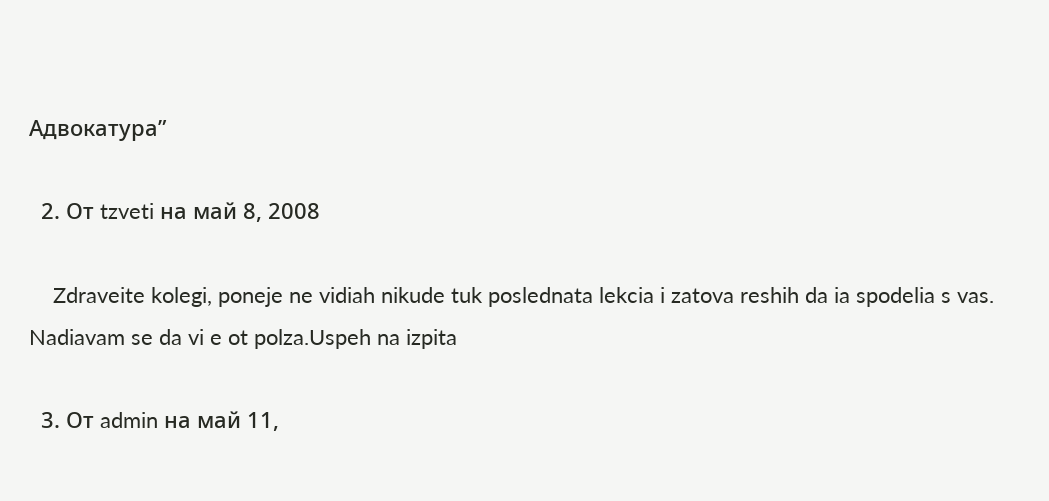Адвокатура”

  2. От tzveti на май 8, 2008

    Zdraveite kolegi, poneje ne vidiah nikude tuk poslednata lekcia i zatova reshih da ia spodelia s vas. Nadiavam se da vi e ot polza.Uspeh na izpita

  3. От admin на май 11,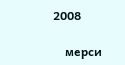2008

    мерси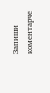Запиши коментарче